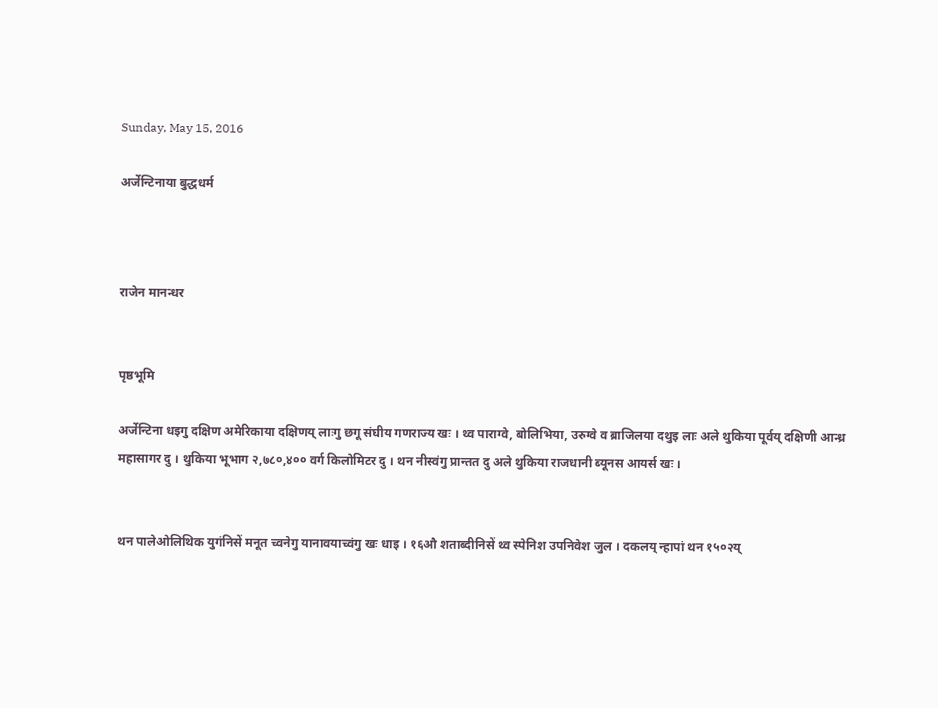Sunday, May 15, 2016

अर्जेन्टिनाया बुद्धधर्म



राजेन मानन्धर


पृष्ठभूमि

अर्जेन्टिना धइगु दक्षिण अमेरिकाया दक्षिणय् लाःगु छगू संघीय गणराज्य खः । थ्व पाराग्वे, बोलिभिया, उरुग्वे व ब्राजिलया दथुइ लाः अले थुकिया पूर्वय् दक्षिणी आन्ध्र महासागर दु । थुकिया भूभाग २,७८०,४०० वर्ग किलोमिटर दु । थन नीस्वंगु प्रान्तत दु अले थुकिया राजधानी ब्यूनस आयर्स खः ।


थन पालेओलिथिक युगंनिसें मनूत च्वनेगु यानावयाच्वंगु खः धाइ । १६औ शताब्दीनिसें थ्व स्पेनिश उपनिवेश जुल । दकलय् न्हापां थन १५०२य्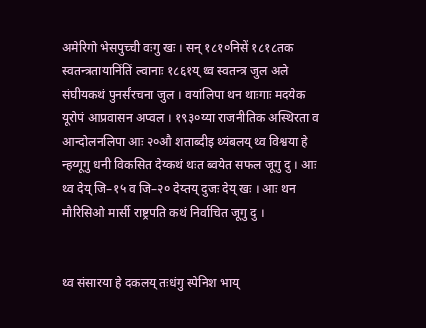अमेरिगो भेसपुच्ची वःगु खः । सन् १८१०निसें १८१८तक स्वतन्त्रतायानिंतिं ल्वानाः १८६१य् थ्व स्वतन्त्र जुल अले संघीयकथं पुनर्संरचना जुल । वयांलिपा थन थाःगाः मदयेक यूरोपं आप्रवासन अप्वल । १९३०य्या राजनीतिक अस्थिरता व आन्दोलनलिपा आः २०औ शताब्दीइ थ्यंबलय् थ्व विश्वया हे न्हय्गूगु धनी विकसित देय्कथं थःत ब्वयेत सफल जूगु दु । आः थ्व देय् जि–१५ व जि–२० देय्तय् दुजः देय् खः । आः थन मौरिसिओ मार्सी राष्ट्रपति कथं निर्वाचित जूगु दु ।


थ्व संसारया हे दकलय् तःधंगु स्पेनिश भाय्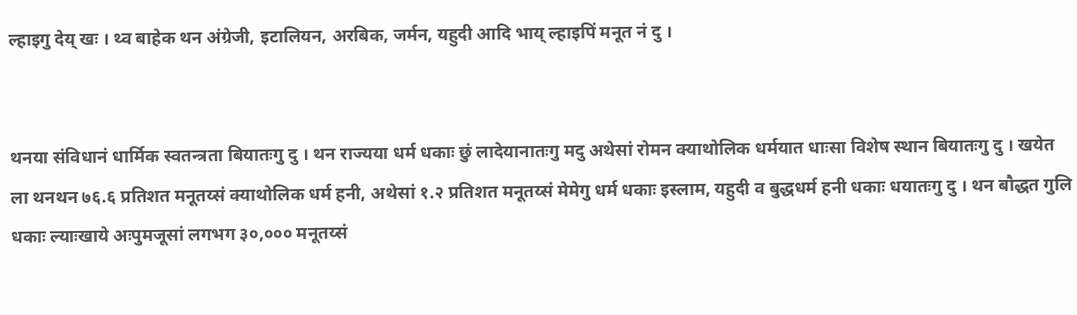ल्हाइगु देय् खः । थ्व बाहेक थन अंग्रेजी, इटालियन, अरबिक, जर्मन, यहुदी आदि भाय् ल्हाइपिं मनूत नं दु ।


थनया संविधानं धार्मिक स्वतन्त्रता बियातःगु दु । थन राज्यया धर्म धकाः छुं लादेयानातःगु मदु अथेसां रोमन क्याथोलिक धर्मयात धाःसा विशेष स्थान बियातःगु दु । खयेत ला थनथन ७६.६ प्रतिशत मनूतय्सं क्याथोलिक धर्म हनी, अथेसां १.२ प्रतिशत मनूतय्सं मेमेगु धर्म धकाः इस्लाम, यहुदी व बुद्धधर्म हनी धकाः धयातःगु दु । थन बौद्धत गुलि धकाः ल्याःखाये अःपुमजूसां लगभग ३०,००० मनूतय्सं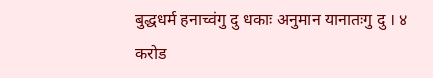बुद्धधर्म हनाच्वंगु दु धकाः अनुमान यानातःगु दु । ४ करोड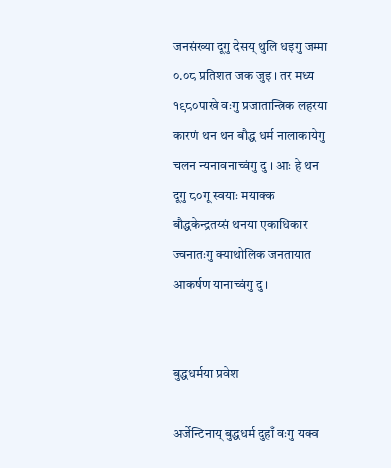जनसंख्या दूगु देसय् थुलि धइगु जम्मा ०.०८ प्रतिशत जक जुइ । तर मध्य १९८०पाखे वःगु प्रजातान्त्रिक लहरया कारणं थन थन बौद्ध धर्म नालाकायेगु चलन न्यनावनाच्वंगु दु । आः हे थन दूगु ८०गू स्वयाः मयाक्क बौद्धकेन्द्रतय्सं थनया एकाधिकार ज्वनातःगु क्याथोलिक जनतायात आकर्षण यानाच्वंगु दु ।


बुद्धधर्मया प्रवेश

अर्जेन्टिनाय् बुद्धधर्म दुहाँ वःगु यक्व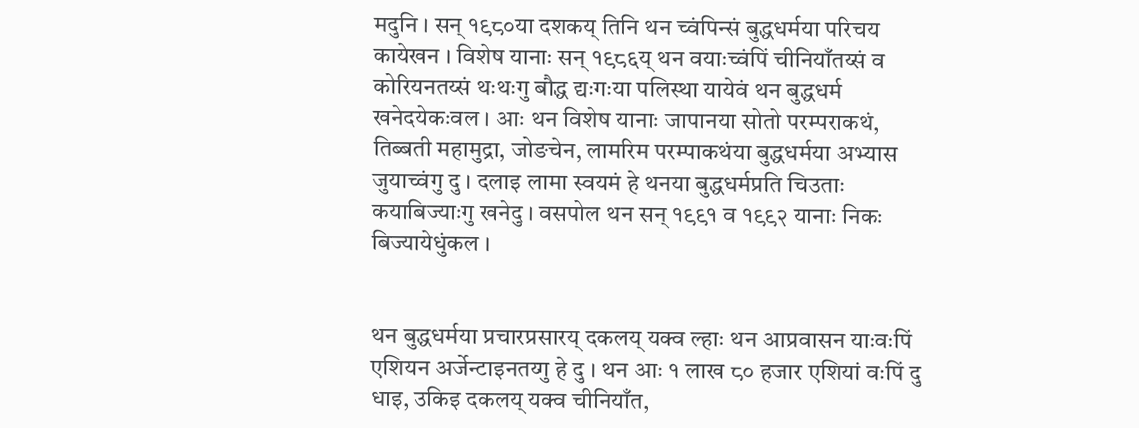मदुनि । सन् १९८०या दशकय् तिनि थन च्वंपिन्सं बुद्धधर्मया परिचय कायेखन । विशेष यानाः सन् १९८६य् थन वयाःच्वंपिं चीनियाँतय्सं व कोरियनतय्सं थःथःगु बौद्ध द्यःगःया पलिस्था यायेवं थन बुद्धधर्म खनेदयेकःवल । आः थन विशेष यानाः जापानया सोतो परम्पराकथं, तिब्बती महामुद्रा, जोङचेन, लामरिम परम्पाकथंया बुद्धधर्मया अभ्यास जुयाच्वंगु दु । दलाइ लामा स्वयमं हे थनया बुद्धधर्मप्रति चिउताः कयाबिज्याःगु खनेदु । वसपोल थन सन् १९९१ व १९९२ यानाः निकः बिज्यायेधुंकल ।


थन बुद्धधर्मया प्रचारप्रसारय् दकलय् यक्व ल्हाः थन आप्रवासन याःवःपिं एशियन अर्जेन्टाइनतय्गु हे दु । थन आः १ लाख ८० हजार एशियां वःपिं दु धाइ, उकिइ दकलय् यक्व चीनियाँत,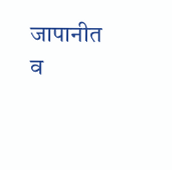जापानीत व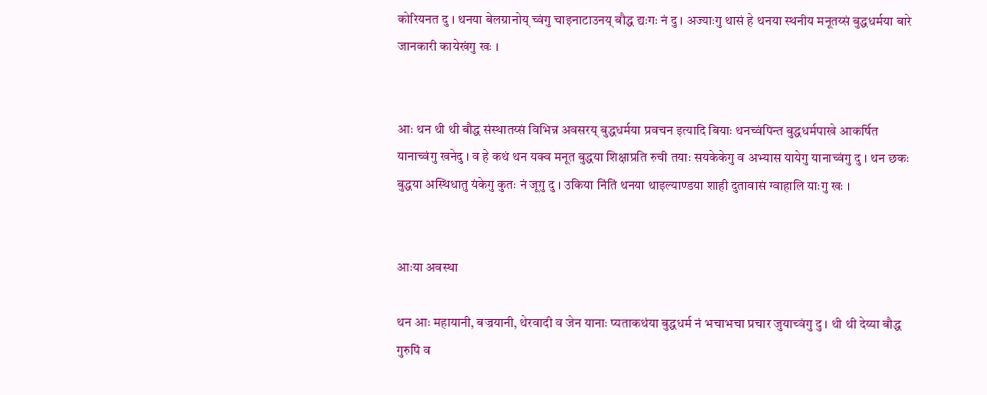कोरियनत दु । थनया बेलग्रानोय् च्वंगु चाइनाटाउनय् बौद्ध द्यःगः नं दु । अज्याःगु थासं हे थनया स्थनीय मनूतय्सं बुद्धधर्मया बारे जानकारी कायेखंगु खः ।


आः थन थी थी बौद्ध संस्थातय्सं विभिन्न अवसरय् बुद्धधर्मया प्रवचन इत्यादि बियाः थनच्वंपिन्त बुद्धधर्मपाखे आकर्षित यानाच्वंगु खनेदु । व हे कथं थन यक्व मनूत बुद्धया शिक्षाप्रति रुची तयाः सयकेकेगु व अभ्यास यायेगु यानाच्वंगु दु । थन छकः बुद्धया अस्थिधातु यंकेगु कुतः नं जूगु दु । उकिया निंतिं थनया थाइल्याण्डया शाही दुतावासं ग्वाहालि याःगु खः ।


आःया अवस्था

थन आः महायानी, बज्रयानी, थेरवादी व जेन यानाः प्यताकथंया बुद्धधर्म नं भचाभचा प्रचार जुयाच्वंगु दु । थी थी देय्या बौद्ध गुरुपिं व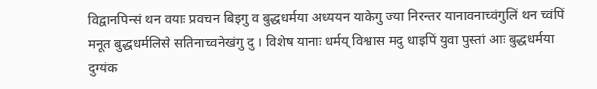विद्वानपिन्सं थन वयाः प्रवचन बिइगु व बुद्धधर्मया अध्ययन याकेगु ज्या निरन्तर यानावनाच्वंगुलिं थन च्वंपिं मनूत बुद्धधर्मलिसे सतिनाच्वनेखंगु दु । विशेष यानाः धर्मय् विश्वास मदु धाइपिं युवा पुस्तां आः बुद्धधर्मया दुग्यंक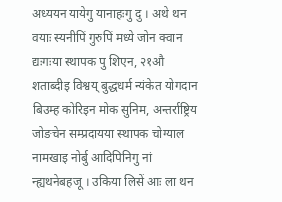अध्ययन यायेगु यानाहःगु दु । अथे थन वयाः स्यनीपिं गुरुपिं मध्ये जोन क्वान द्यःगःया स्थापक पु शिएन, २१औ शताब्दीइ विश्वय् बुद्धधर्म न्यंकेत योगदान बिउम्ह कोरिइन मोक सुनिम, अन्तर्राष्ट्रिय जोङचेन सम्प्रदायया स्थापक चोग्याल नामखाइ नोर्बु आदिपिनिगु नां न्ह्यथनेबहजू । उकिया लिसें आः ला थन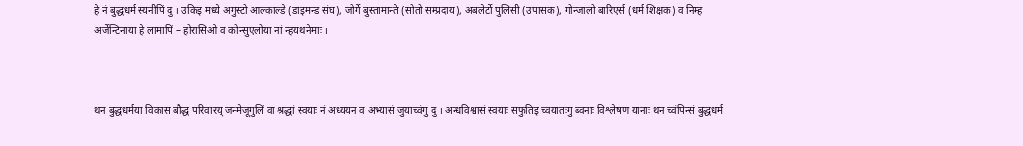हे नं बुद्धधर्म स्यनीपिं दु । उकिइ मध्ये अगुस्टो आल्काल्डे (डाइमन्ड संघ), जोर्गे बुस्तामान्ते (सोतो सम्प्रदाय), अबलेर्टो पुलिसी (उपासक), गोन्जालो बारिएर्स (धर्म शिक्षक) व निम्ह अर्जेन्टिनाया हे लामापिं – होरासिओ व कोन्सुएलोया नां न्हयथनेमाः ।



थन बुद्धधर्मया विकास बौद्ध परिवारय् जन्मेजूगुलिं वा श्रद्धां स्वयाः नं अध्ययन व अभ्यासं जुयाच्वंगु दु । अन्धविश्वासं स्वयाः सफुतिइ च्वयातःगु ब्वनाः विश्लेषण यानाः थन च्वंपिन्सं बुद्धधर्म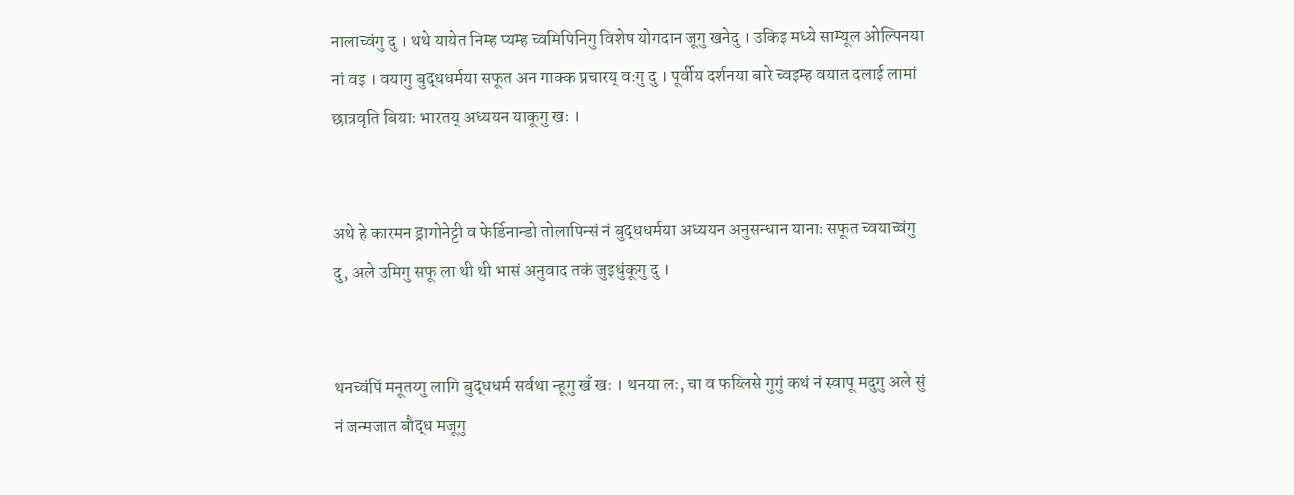नालाच्वंगु दु । थथे यायेत निम्ह प्यम्ह च्वमिपिनिगु विशेष योगदान जूगु खनेदु । उकिइ मध्ये साम्यूल ओल्पिनया नां वइ । वयागु बुद्धधर्मया सफूत अन गाक्क प्रचारय् वःगु दु । पूर्वीय दर्शनया बारे च्वइम्ह वयात दलाई लामां छात्रवृति बियाः भारतय् अध्ययन याकूगु खः ।


अथे हे कारमन ड्रागोनेट्टी व फेर्डिनान्डो तोलापिन्सं नं बुद्धधर्मया अध्ययन अनुसन्धान यानाः सफूत च्वयाच्वंगु दु, अले उमिगु सफू ला थी थी भासं अनुवाद तकं जुइधुंकूगु दु ।


थनच्वंपिं मनूतय्गु लागि बुद्धधर्म सर्वथा न्हूगु खँ खः । थनया लः, चा व फय्लिसे गुगुं कथं नं स्वापू मदुगु अले सुं नं जन्मजात बौद्ध मजूगु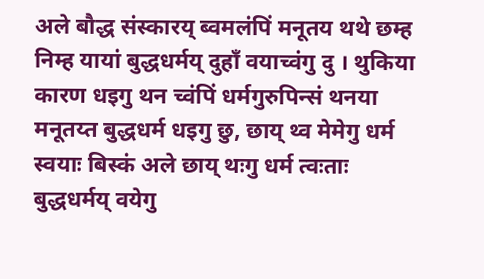अले बौद्ध संस्कारय् ब्वमलंपिं मनूतय थथे छम्ह निम्ह यायां बुद्धधर्मय् दुहाँ वयाच्वंगु दु । थुकिया कारण धइगु थन च्वंपिं धर्मगुरुपिन्सं थनया मनूतय्त बुद्धधर्म धइगु छु, छाय् थ्व मेमेगु धर्म स्वयाः बिस्कं अले छाय् थःगु धर्म त्वःताः बुद्धधर्मय् वयेगु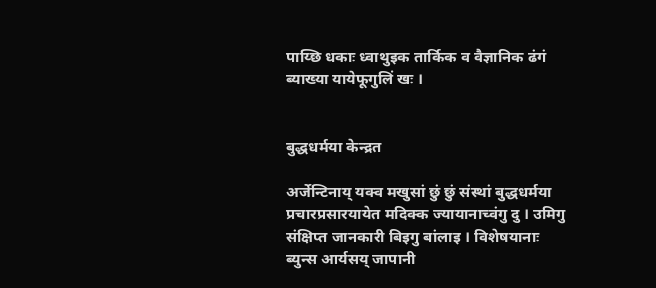पाय्छि धकाः ध्वाथुइक तार्किक व वैज्ञानिक ढंगं ब्याख्या यायेफूगुलिं खः ।


बुद्धधर्मया केन्द्रत

अर्जेन्टिनाय् यक्व मखुसां छुं छुं संस्थां बुद्धधर्मया प्रचारप्रसारयायेत मदिक्क ज्यायानाच्वंगु दु । उमिगु संक्षिप्त जानकारी बिइगु बांलाइ । विशेषयानाः ब्युन्स आर्यसय् जापानी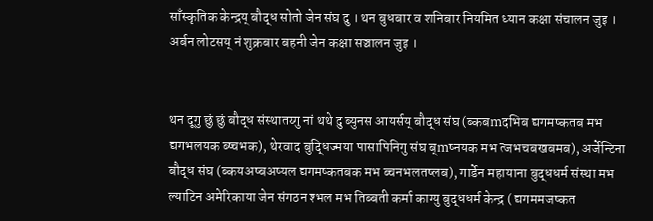साँस्कृतिक केन्द्रय् बौद्ध सोतो जेन संघ दु । थन बुधबार व शनिबार नियमित ध्यान कक्षा संचालन जुइ । अर्बन लोटसय् नं शुक्रबार बहनी जेन कक्षा सञ्चालन जुइ ।


थन दूगु छुं छुं बौद्ध संस्थातय्गु नां थथे दु ब्युनस आयर्सय् बौद्ध संघ (ब्कबmदभिब द्यगमष्कतब मभ द्यगभलयक ब्ष्चभक), थेरवाद बुद्धिज्मया पासापिनिगु संघ ब्mष्नयक मभ त्जभचबखबमब), अर्जेन्टिना बौद्ध संघ (ब्कयअष्बअष्यल द्यगमष्कतबक मभ ब्चनभलतष्लब), गार्डेन महायाना बुद्धधर्म संस्था मभ ल्याटिन अमेरिकाया जेन संगठन श्भल मभ तिब्बती कर्मा काग्यु बुद्धधर्म केन्द्र ( द्यगममजष्कत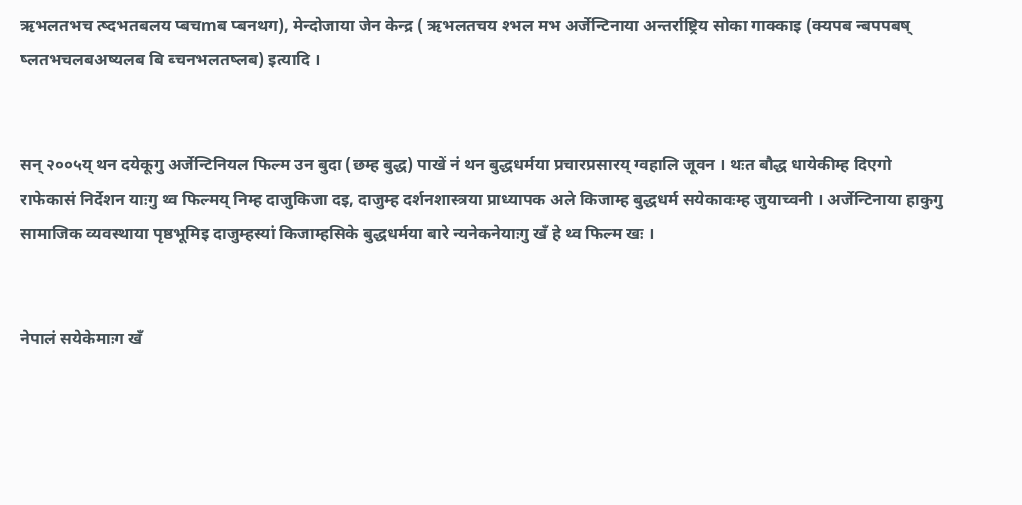ऋभलतभच त्ष्दभतबलय प्बचmब प्बनथग), मेन्दोजाया जेन केन्द्र ( ऋभलतचय श्भल मभ अर्जेन्टिनाया अन्तर्राष्ट्रिय सोका गाक्काइ (क्यपब न्बपपबष् ष्लतभचलबअष्यलब बि ब्चनभलतष्लब) इत्यादि ।


सन् २००५य् थन दयेकूगु अर्जेन्टिनियल फिल्म उन बुदा (छम्ह बुद्ध) पाखें नं थन बुद्धधर्मया प्रचारप्रसारय् ग्वहालि जूवन । थःत बौद्ध धायेकीम्ह दिएगो राफेकासं निर्देशन याःगु थ्व फिल्मय् निम्ह दाजुकिजा दइ, दाजुम्ह दर्शनशास्त्रया प्राध्यापक अले किजाम्ह बुद्धधर्म सयेकावःम्ह जुयाच्वनी । अर्जेन्टिनाया हाकुगु सामाजिक व्यवस्थाया पृष्ठभूमिइ दाजुम्हस्यां किजाम्हसिके बुद्धधर्मया बारे न्यनेकनेयाःगु खँ हे थ्व फिल्म खः ।


नेपालं सयेकेमाःग खँ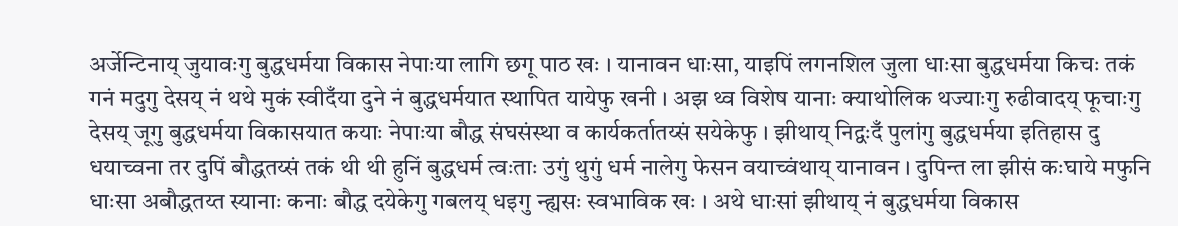अर्जेन्टिनाय् जुयावःगु बुद्धधर्मया विकास नेपाःया लागि छगू पाठ खः । यानावन धाःसा, याइपिं लगनशिल जुला धाःसा बुद्धधर्मया किचः तकं गनं मदुगु देसय् नं थथे मुकं स्वीदँया दुने नं बुद्धधर्मयात स्थापित यायेफु खनी । अझ थ्व विशेष यानाः क्याथोलिक थज्याःगु रुढीवादय् फूचाःगु देसय् जूगु बुद्धधर्मया विकासयात कयाः नेपाःया बौद्ध संघसंस्था व कार्यकर्तातय्सं सयेकेफु । झीथाय् निद्वःदँ पुलांगु बुद्धधर्मया इतिहास दु धयाच्वना तर दुपिं बौद्धतय्सं तकं थी थी हुनिं बुद्धधर्म त्वःताः उगुं थुगुं धर्म नालेगु फेसन वयाच्वंथाय् यानावन । दुपिन्त ला झीसं कःघाये मफुनि धाःसा अबौद्धतय्त स्यानाः कनाः बौद्ध दयेकेगु गबलय् धइगु न्ह्यसः स्वभाविक खः । अथे धाःसां झीथाय् नं बुद्धधर्मया विकास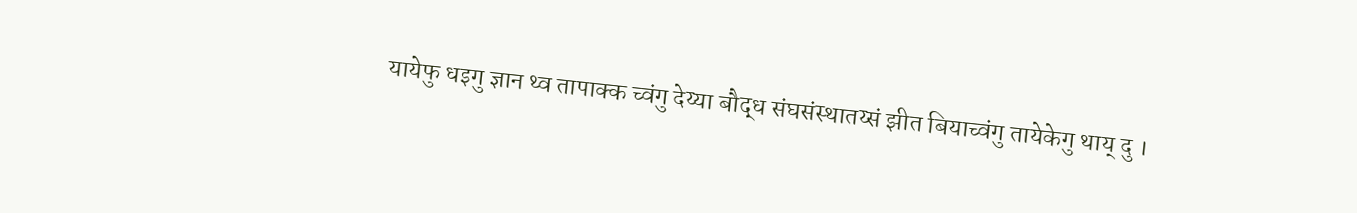यायेफु धइगु ज्ञान थ्व तापाक्क च्वंगु देय्या बौद्ध संघसंस्थातय्सं झीत बियाच्वंगु तायेकेगु थाय् दु ।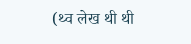(थ्व लेख थी थी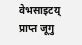वेभसाइटय् प्राप्त जूगु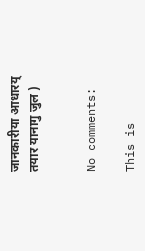जानकारीया आधारय् तयार यानागु जुल )


No comments:

This is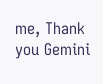me, Thank you Gemini